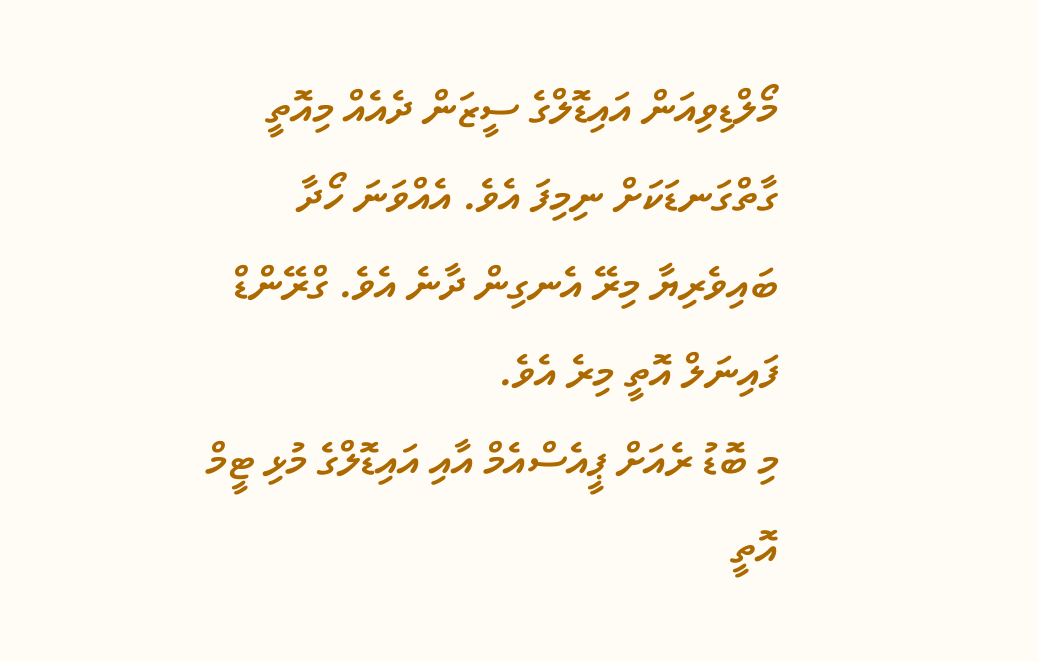މޯލްޑިވިއަން އައިޑޮލްގެ ސީޒަން ދެއެއް މިއޮތީ ގާތްގަނޑަކަށް ނިމިފަ އެވެ. އެއްވަނަ ހޯދާ ބައިވެރިޔާ މިރޭ އެނގިން ދާނެ އެވެ. ގްރޭންޑް ފައިނަލް އޮތީ މިރެ އެވެ.
މި ބޮޑު ރެއަށް ޕީއެސްއެމް އާއި އައިޑޮލްގެ މުޅި ޓީމް އޮތީ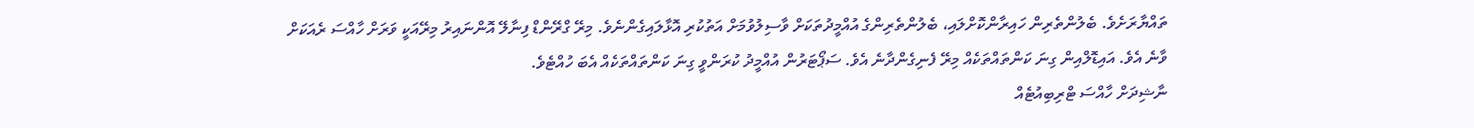ތައްޔާރަށެވެ. ބެލުންތެރިން ހައިރާންކޮށްލައި، ބެލުންތެރިންގެ އުއްމީދުތަކަށް ވާސިލުވުމަށް އަތުކުރި އޮޅާލައިގެންނެވެ. މިރޭ ގްރޭންޑް ފިނާލޭ އޮންނައިރު މިރޭއަކީ ވަރަށް ހާއްސަ ރެއަކަށް ވާނެ އެވެ. އައިޑޮލްއިން ގިނަ ކަންތައްތަކެއް މިރޭ ފެނިގެންދާނެ އެވެ. ސަޕޯޓަރުން އުއްމީދު ކުރަންވީ ގިނަ ކަންތައްތަކެއް އެބަ ހުއްޓެވެ.
ނާޝިދަށް ހާއްސަ ޓްރިބިއުޓެއް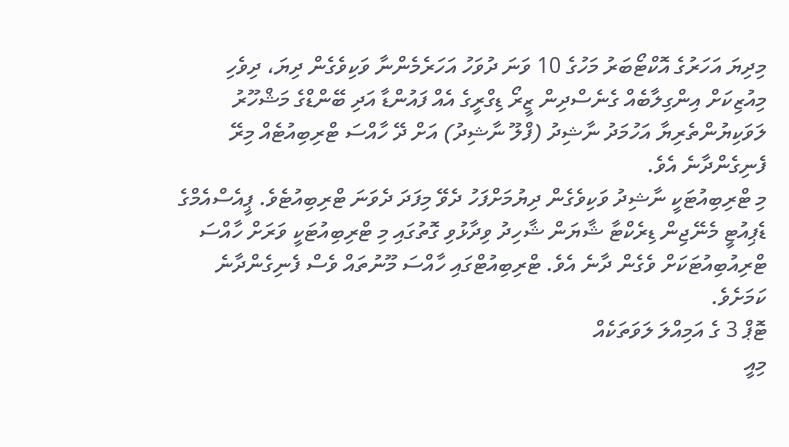މިދިޔަ އަހަރުގެ އޮކްޓޯބަރު މަހުގެ 10 ވަނަ ދުވަހު އަހަރެމެންނާ ވަކިވެގެން ދިޔަ، ދިވެހި މިއުޒިކަށް އިންގިލާބެއް ގެނެސްދިން ޒީރޯ ޑިގްރީގެ އެއް ފައުންޑާ އަދި ބޭންޑްގެ މަޝްހޫރު ލަވަކިޔުންތެރިޔާ އަހުމަދު ނާޝިދު (ފްލޫ ނާޝިދު) އަށް ދޭ ހާއްސަ ޓްރިބިއުޓެއް މިރޭ ފެނިގެންދާނެ އެވެ.
މި ޓްރިބިއުޓަކީ ނާޝިދު ވަކިވެގެން ދިޔުމަށްފަހު ދެވޭ މިފަދަ ދެވަނަ ޓްރިބިއުޓެވެ. ޕީއެސްއެމްގެ ޑެޕިއުޓީ މެނޭޖިން ޑިރެކްޓާ ޝާޔަން ޝާހިދު ވިދާޅުވި ގޮތުގައި މި ޓްރިބިއުޓަކީ ވަރަށް ހާއްސަ ޓްރިއުބިއުޓަކަށް ވެގެން ދާނެ އެވެ. ޓްރިބިއުޓްގައި ހާއްސަ މޫނުތައް ވެސް ފެނިގެންދާނެ ކަމަށެވެ.
ޓޮޕް 3 ގެ އަމިއްލަ ލަވަތަކެއް
މިއީ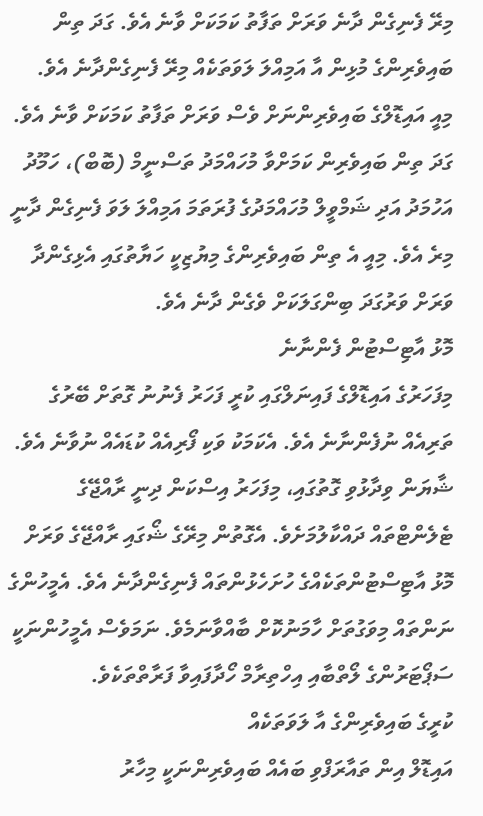މިރޭ ފެނިގެން ދާނެ ވަރަށް ތަފާތު ކަމަކަށް ވާނެ އެވެ. ގަދަ ތިން ބައިވެރިންގެ މުޅިން އާ އަމިއްލަ ލަވަތަކެއް މިރޭ ފެނިގެންދާނެ އެވެ.
މިއީ އައިޑޮލްގެ ބައިވެރިންނަށް ވެސް ވަރަށް ތަފާތު ކަމަކަށް ވާނެ އެވެ. ގަދަ ތިން ބައިވެރިން ކަމަށްވާ މުހައްމަދު ތަސްނީމް (ބޮބް)، ހަމޫދު އަހުމަދު އަދި ޝަމްވީލް މުހައްމަދުގެ ފުރަތަމަ އަމިއްލަ ލަވަ ފެނިގެން ދާނީ މިރެ އެވެ. މިއީ އެ ތިން ބައިވެރިންގެ މިޔުޒިކީ ހަޔާތުގައި އެޅިގެންދާ ވަރަށް ވަރުގަދަ ބިންގަލަކަށް ވެގެން ދާނެ އެވެ.
މޮޅު އާޓިސްޓުން ފެންނާނެ
މިފަހަރުގެ އައިޑޮލްގެ ފައިނަލްގައި ކުރީ ފަހަރު ފެނުނު ގޮތަށް ބޭރުގެ ތަރިއެއް ނުފެންނާނެ އެވެ. އެކަމަކު ވަކި ފޯރިއެއް ކުޑައެއް ނުވާނެ އެވެ.
ޝާޔަން ވިދާޅުވި ގޮތުގައި، މިފަހަރު އިސްކަން ދިނީ ރާއްޖޭގެ ޓެލެންޓްތައް ދައްކާލުމަށެވެ. އެގޮތުން މިރޭގެ ޝޯގައި ރާއްޖޭގެ ވަރަށް މޮޅު އާޓިސްޓުންތަކެއްގެ ހުށަހެޅުންތައް ފެނިގެންދާނެ އެވެ. އެމީހުންގެ ނަންތައް މިވަގުތަށް ހާމަނުކޮށް ބާއްވާނަމެވެ. ނަމަވެސް އެމީހުންނަކީ ސަޕޯޓަރުންގެ ލޯތްބާއި އިހްތިރާމް ހޯދާފައިވާ ފަރާތްތަކެވެ.
ކުރީގެ ބައިވެރިންގެ އާ ލަވަތަކެއް
އައިޑޮލް އިން ތައާރަފްވި ބައެއް ބައިވެރިންނަކީ މިހާރު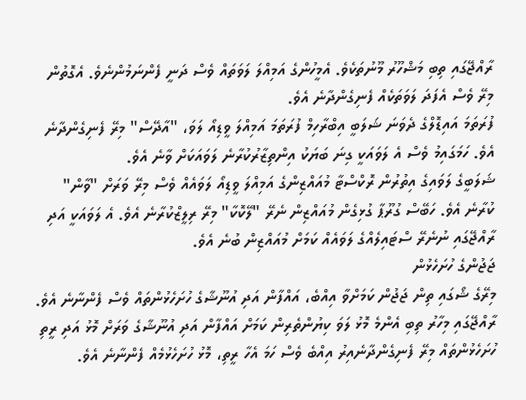ރާއްޖޭގައި ތިބި މަޝްހޫރު މޫނުތަކެވެ. އެމީހުންގެ އަމިއްލަ ލަވަތައް ވެސް ދަނީ ފެންނަމުންނެވެ. އެގޮތުން މިރޭ ވެސް އެފަދަ ލަވަތަކެއް ފެނިގެންދާނެ އެވެ.
ފުރަތަމަ އައިޑޮލްގެ ދެވަނަ ޝަލަބީ އިބްރާހިމް ފުރަތަމަ އަމިއްލަ ވީޑިއޯ ލަވަ، "އާދޭސް" މިރޭ ފެނިގެންދާނެ އެވެ. ހަމަގައިމު ވެސް އެ ލަވައަކީ ގިނަ ބަޔަކު އިންތިޒާރުކުރާނެ ލަވައަކަށް ވާނެ އެވެ.
ޝަލަބީގެ ލަވައިގެ އިތުރުން ރޮކްސްޓާ މުއައްޒިންގެ އަމިއްލަ ވީޑިއޯ ލަވައެއް ވެސް މިރޭ ވަރަށް "ވާން" ކުރާނެ އެވެ. ހަބޭސް ގުރޫޕާ ގުޅިގެން މުއައްޒިން ނެރޭ "ލޭކޮކާ" މިރޭ ރިލީޒްކުރާނެ އެވެ. އެ ލަވައަކީ އަދި ރާއްޖޭގައި ނުނެރޭ ސްޓައިލެއްގެ ލަވައެއް ކަމަށް މުއައްޒިން ބުނެ އެވެ.
ޖަޖުންގެ ހުށަހެޅުން
މިރޭގެ ޝޯގައި ތިން ޖަޖުން ކަމަށްވާ އިއްބެ، އައްފާން އަދި އުނޫޝާގެ ހުށަހެޅުންތައް ވެސް ފެންނާނެ އެވެ. ރާއްޖޭގައި މިހާރު ތިބި އެންމެ މޮޅު ލަވަ ކިޔުންތެރިން ކަމަށް އައްފާން އަދި އުނޫޝާގެ ވަރަށް މޮޅު އަދި ރީތި ހުށަހެޅުންތައް މިރޭ ފެނިގެންދާނެއިރު އިއްބެ ވެސް ހަމަ އެހާ ރީތި، މޮޅު ހުށަހެޅުމެއް ފެންނާނެ އެވެ.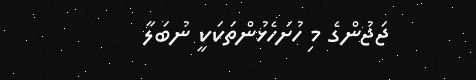ޖަޖުންގެ މި ހުށަހެޅުންތަކަކީ ނުބަލާ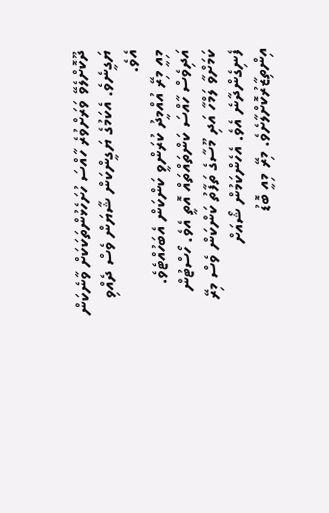ދޫކޮށްލެވޭ ވަރަށްވުރެ ހާއްސަ ހުށަހެޅުންތަކަކަށް ވާނެކަން ޔަގީނެވެ. އެކަމުގެ ޔަގީންކަން ޝާޔަން ވެސް ދެއްވި އެވެ.
މިއީ މިރޭ އުއްމީދު ކުރަންވީ ކަންކަން އެބަހުއްޓެވެ. އަދިވެސް ހާއްސަ ކަންތައްތައް އޮތީ އެވެ. ހޯސްޓުން ކަމަށްވާ ލަމްހާ އަދި މޫސާގެ ތަފާތު ކަންކަން ވެސް މިރޭ ފެނިގެންދާނެ އެވެ. އެހެންކަމުން ޝޯއަށް އިންތިޒާރުކޮށްލާށެވެ. މިރޭ މިއީ ބޮޑު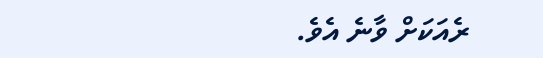ރެއަކަށް ވާނެ އެވެ.